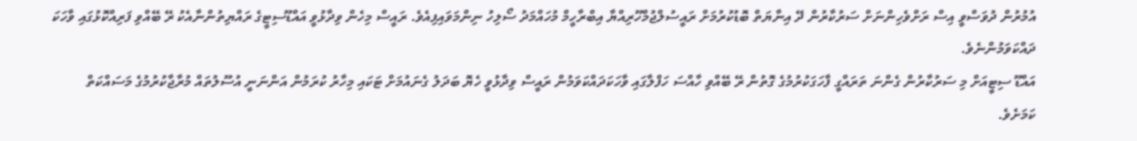އުމުރުން ދުވަސްވީ އިސް ރަށްވެހިންނަށް ސަރުކާރުން ދޭ އިނާޔަތް ބޮޑުކުރުމަށް ރައީސުލްޖުމްހޫރިއްޔާ އިބްރާހީމް މުހައްމަދު ސޯލިހު ނިންމަވައިފިއެވެ. ރައީސް މިހެން ވިދާޅުވީ އައްޑޫސިޓީގެ ރައްޔިތުންނާއެކު ރޭ ބޭއްވި ފަރިއްކޮޅުގައި ވާހަކަ ދައްކަވަމުންނެވެ.
އައްޑޫ ސިޓީއަށް މި ސަރުކާރުން ގެންނަ ތަރައްގީ ފާހަގަކުރުމުގެ ގޮތުން ރޭ ބޭއްވި ހާއްސަ ހަފްލާގައި ވާހަކަދައްކަވަމުން ރައީސް ވިދާޅުވީ ހެޔޮ ބަދަލު ގެނައުމަށް ޓަކައި މިހާރު ކުރަމުން އަންނަނީ އުސޫލުތައް މުރާޖާކުރުމުގެ މަސައްކަތް ކަމަށެވެ.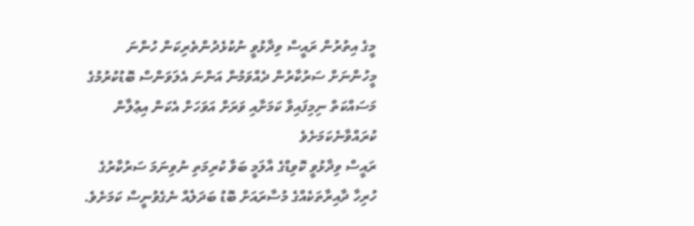މީގެ އިތުރުން ރައީސް ވިދާޅުވީ ނުކުޅެދުންތެރިކަން ހުންނަ މީހުންނަށް ސަރުކާރުން ދެއްވަމުން އަންނަ އެލަވަންސް ބޮޑުކުރުމުގެ މަސައްކަތް ނިމިފައިވާ ކަމަށާއި ވަރަށް އަވަހަށް އެކަން އިޢުލާން ކުރައްވާނެކަމަށެވެ
ރައީސް ވިދާޅުވީ ކޮވިޑްގެ އާލަމީ ބަވާ ކުރިމަތި ނުވިނަމަ ސަރުކާރުގެ ހުރިހާ ދާއިރާތަކެއްގެ މުސާރައަށް ބޮޑު ބަދަލެއް ނެގެވުނީސް ކަމަށެވެ.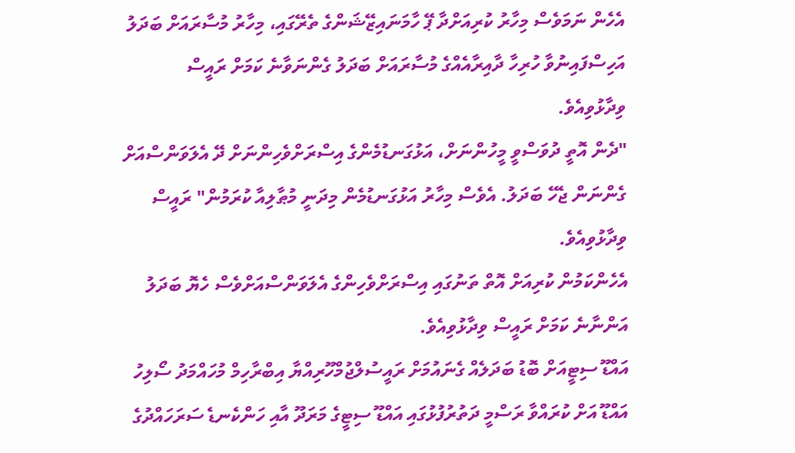އެހެން ނަމަވެސް މިހާރު ކުރިއަށްދާ ޕޭ ހާމަނައިޒޭޝަންގެ ތެރޭގައި، މިހާރު މުސާރައަށް ބަދަލު އަހިސްފައިނުވާ ހުރިހާ ދާއިރާއެއްގެ މުސާރައަށް ބަދަލު ގެންނަވާނެ ކަމަށް ރައީސް ވިދާޅުވިއެވެ.
"ދެން އޮތީ ދުވަސްވީ މީހުންނަށް، އަޅުގަނޑުމެންގެ އިސްރަށްވެހިންނަށް ދޭ އެލަވަންސްއަށް ގެންނަން ޖެހޭ ބަދަލު. އެވެސް މިހާރު އަޅުގަނޑުމެން މިދަނީ މުޠާލިއާ ކުރަމުން" ރައީސް ވިދާޅުވިއެވެ.
އެހެންކަމުން ކުރިއަށް އޮތް ތަނުގައި އިސްރަށްވެހިންގެ އެލަވަންސްއަށްވެސް ހެޔޮ ބަދަލު އަންނާނެ ކަމަށް ރައީސް ވިދާޅުވިއެވެ.
އައްޑޫ ސިޓީއަށް ބޮޑު ބަދަލެއް ގެނައުމަށް ރައީސުލްޖުމްހޫރިއްޔާ އިބްރާހިމް މުހައްމަދު ސޯލިހު އައްޑޫ އަށް ކުރައްވާ ރަސްމީ ދަތުރުފުޅުގައި އައްޑޫ ސިޓީގެ މަރަދޫ އާއި ހަންކެނޑެ ސަރަހައްދުގެ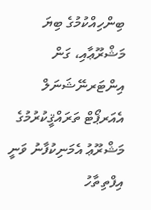ބިންހިއްކުމުގެ ބިޔަ މަޝްރޫޢާއި، ގަން އިންޓަރނޭޝަނަލް އެއަރޕޯޓް ތަރައްޤީކުރުމުގެ މަޝްރޫޢު އެމަނިކުފާނު ވަނީ އިފްތިތާހު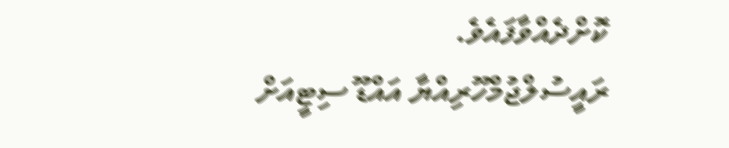ކޮށްދެއްވާފައެވެ.
ރައީސުލްޖުމްހޫރިއްޔާ އައްޑޫ ސިޓީއަށް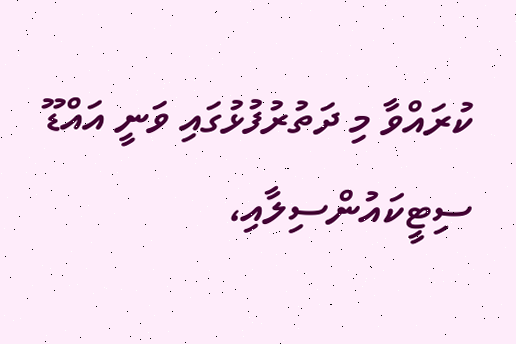ކުރައްވާ މި ދަތުރުފުޅުގައި ވަނީ އައްޑޫ ސިޓީކައުންސިލާއި،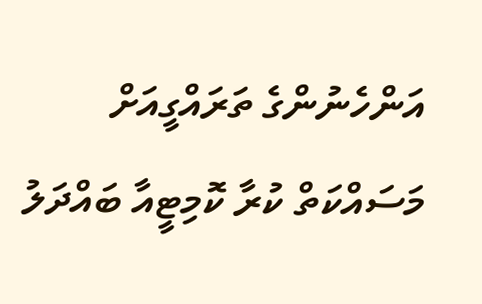އަންހެނުންގެ ތަރައްގީއަށް މަސައްކަތް ކުރާ ކޮމިޓީއާ ބައްދަލު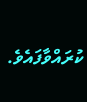ކުރައްވާފައެވެ.